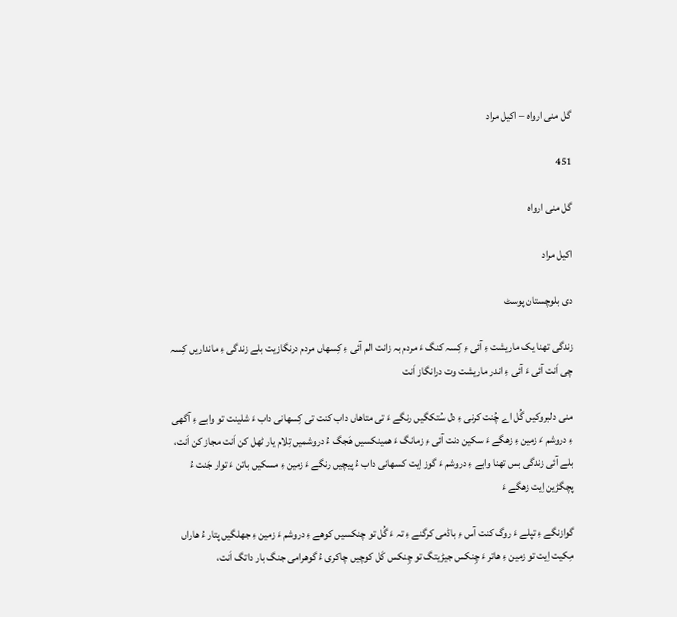گل منی ارواہ – اکیل مراد

451

گل منی ارواہ

اکیل مراد

دی بلوچستان پوسٹ

زندگی تھنا یک ماریشت ءِ آئی ءِ کِسہ کنگ ءَ مردم بہ زانت الم آئی ءِ کِسھاں مردم درنگازیت بلے زندگی ءِ مانداریں کِسہ چی اَنت آئی ءَ آئی ءِ اندر ماریشت وت درانگاز اَنت

منی دلبروکیں گُل اے چُنت کرنی ءِ دل سُتکگیں رنگے ءَ تی متاھاں داب کنت تی کِسھانی داب ءَ شلینت تو وابے ءِ آگھی ءِ دروشم ءَ زمین ءِ زھگے ءَ سکین دنت آئی ءِ زمانگ ءَ ھمینکسیں ھَجگ ءُ دروشمیں تِلام یار ٹھل کن اَنت مجاز کن اَنت، بلے آئی زندگی بس تھنا وابے ءِ دروشم ءَ گوز اِیت کسھانی داب ءُ پیچیں رنگے ءَ زمین ءِ مسکیں باتن ءَ توار جَنت ءُ پچگڑین اِیت زھگے ءَ

گوازنگے ءِ تپلے ءَ روگ کنت آس ءِ باڈمی کرگنے ءِ تہ ءَ گُل تو چنکسیں کوھے ءِ دروشم ءَ زمین ءِ جھلگیں پتار ءُ ھاراں مِکیت اِیت تو زمین ءِ ھاتر ءَ چِنکس جیڑیتگ تو چِنکس کَل کوچیں چاکری ءُ گوھرامی جنگ بار داتگ اَنت،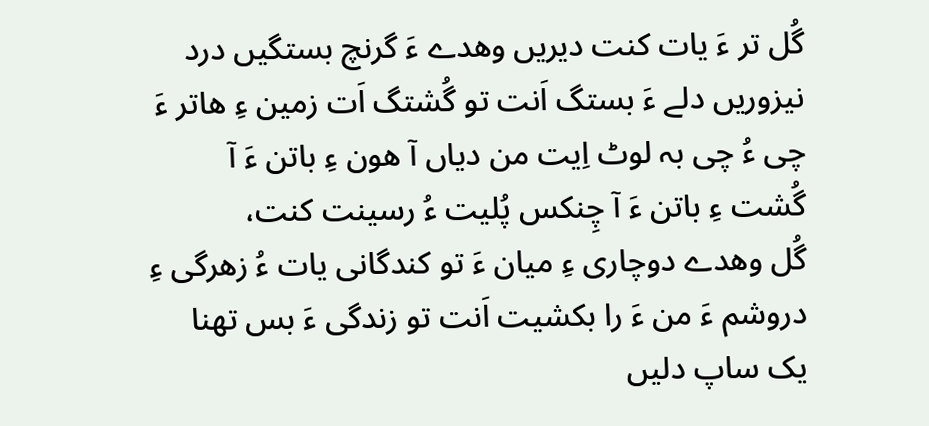گُل تر ءَ یات کنت دیریں وھدے ءَ گرنچ بستگیں درد نیزوریں دلے ءَ بستگ اَنت تو گُشتگ اَت زمین ءِ ھاتر ءَ چی ءُ چی بہ لوٹ اِیت من دیاں آ ھون ءِ باتن ءَ آ گُشت ءِ باتن ءَ آ چِنکس پُلیت ءُ رسینت کنت،
گُل وھدے دوچاری ءِ میان ءَ تو کندگانی یات ءُ زھرگی ءِ دروشم ءَ من ءَ را بکشیت اَنت تو زندگی ءَ بس تھنا یک ساپ دلیں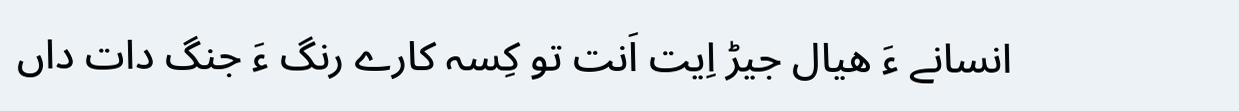انسانے ءَ ھیال جیڑ اِیت اَنت تو کِسہ کارے رنگ ءَ جنگ دات داں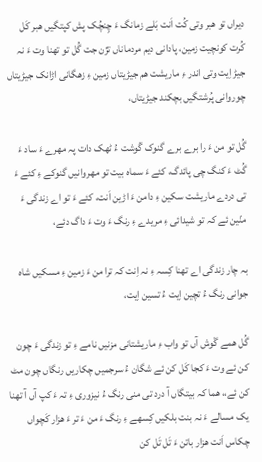دیراں تو ھبر وتی کُت اَنت بَلے زمانگ ءَ چِنچُک پش کپتگیں ھبر کَل کُرت کونچیت زمین، پادانی دیم مردماناں تژن جت گُل تو تھنا وت ءَ نہ جیڑ اِیت وتی اندر ءِ ماریشت ھم جیڑیتاں زمین ءِ زھگانی اڑانک جیڑیتاں چوروانی پُرشتگیں بچکند جیڑیتاں،

گُل تو من ءَ را برے برے گنوک گْوشت ءُ ٹھک دات پہ مھرے ءَ ساد ءَ گُٹ ءَ کنگ چی پائدگ، کئے ءَ سماہ بیت تو مھروانیں گنوکے ءِ کئے ءَ تی دردے ماریشت سکین ءِ دامن ءَ اڑین اَنت، کئے ءَ تو اے زندگی ءَ منّین ئے کہ تو شیدائی ءِ مریدے ءِ رنگ ءَ وت ءَ داگ دئے،

بہ چار زندگی اے تھنا کِسہ ءِ نہ اِنت کہ ترا من ءَ زمین ءِ مسکیں شاہ جوانی رنگ ءُ تچین اِیت ءُ تسین اِیت،

گُل ھمے گْوش آں تو واب ءِ ماریشتانی مزنیں نامے ءِ تو زندگی ءَ چون کن ئے وت ءَ کجا کَل کن ئے شگان ءُ سرجمیں چکاریں رنگاں چون مٹ کن ئے،، ھما کہ بیتگاں آ درد تی منی رنگ ءُ نیزوری ءِ تہ ءَ کپ آں آ تھنا یک مسالے ءَ نہ بنت بلکیں کِسھے ءِ رنگ ءَ من ءَ تر ءَ ھزار کَچواں چکاس اَنت ھزار باتن ءَ تَل تَل کن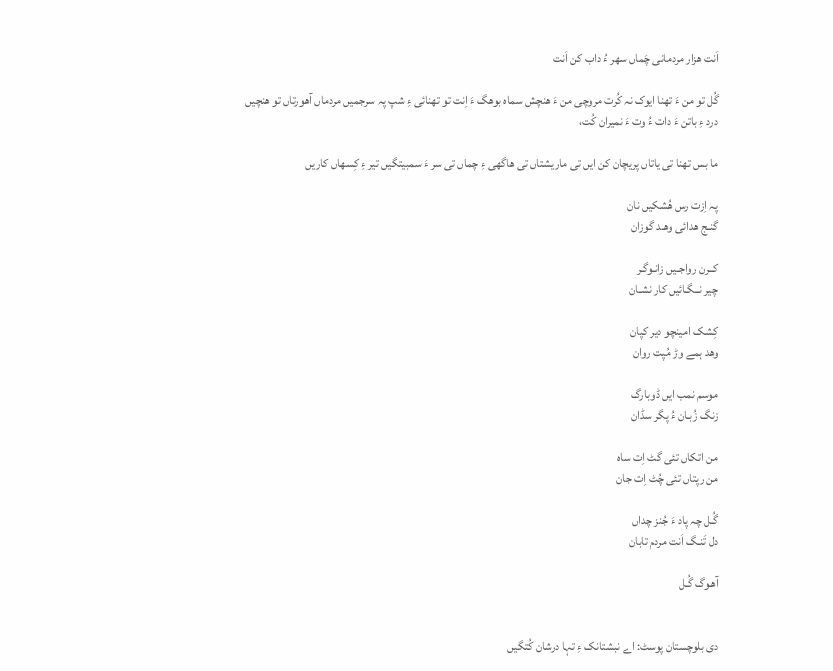اَنت ھزار مردمانی چَماں سھر ءُ داب کن اَنت

گُل تو من ءَ تھنا ایوک نہ کُرت مروچی من ءَ ھنچش سماہ بوھگ ءَ اِنت تو تھنائی ءِ شپ پہ سرجمیں مردماں آھورتاں تو ھنچیں درد ءِ باتن ءَ دات ءُ وت ءَ نمیران کُت،

ما بس تھنا تی یاتاں پریچان کن ایں تی ماریشتاں تی ھاگھی ءِ چماں تی سر ءَ سمبیتگیں تیر ءِ کِسھاں کاریں

پہ اِزت رس ھُشکیں نان
گنـج ھدائی وھـد گوزان

کــرن رواجـیں زانـوگـر
چیر نــگـائیں کار نشـان

کِشک امینچو دیر کپان
وھد ہمے وڑ مُپت روان

موسم نمب ایں ڈوبارگ
زنگ زُبـان ءُ پگر سڈان

من اتکاں تئی گٹ اِت ساہ
من رپتاں تئی چُٹ اِت جان

گُـل چہ پاد ءَ جُنز چداں
دل تَنـگ اَنت مردم تابان

آھـوگ گُـل


دی بلوچستان پوسٹ: اے نبشتانک ءِ تہا درشان کُتگیں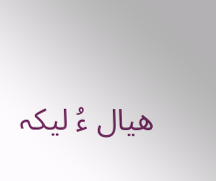ھیال ءُ لیکہ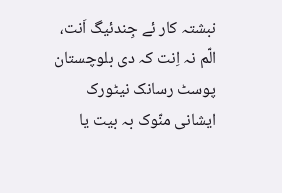نبشتہ کار ئے جِندئیگ اَنت، الّم نہ اِنت کہ دی بلوچستان پوسٹ رسانک نیٹورک ایشانی منّوک بہ بیت یا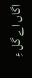اگاں اے گل ءِ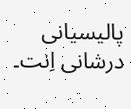پالیسیانی درشانی اِنت۔